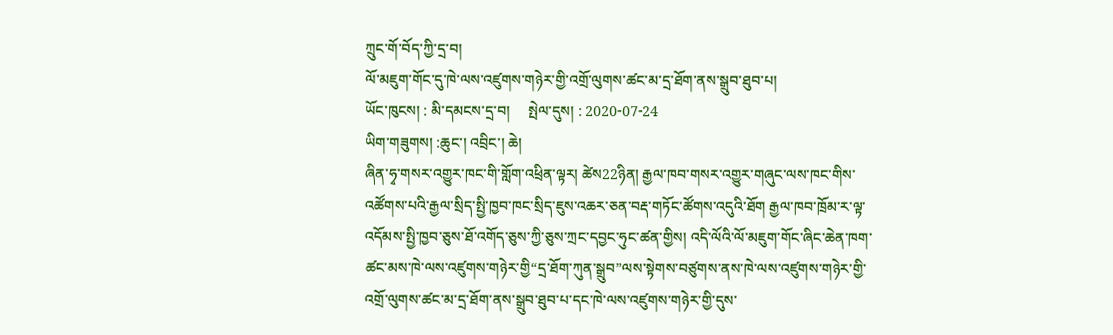ཀྲུང་གོ་བོད་ཀྱི་དྲ་བ།
ལོ་མཇུག་གོང་དུ་ཁེ་ལས་འཛུགས་གཉེར་གྱི་འགྲོ་ལུགས་ཚང་མ་དྲ་ཐོག་ནས་སྒྲུབ་ཐུབ་པ།
ཡོང་ཁུངས། : མི་དམངས་དྲ་བ།     སྤེལ་དུས། : 2020-07-24
ཡིག་གཟུགས། :ཆུང་། འབྲིང་། ཆེ།
ཞིན་ཧྭ་གསར་འགྱུར་ཁང་གི་གློག་འཕྲིན་ལྟར། ཚེས22ཉིན། རྒྱལ་ཁབ་གསར་འགྱུར་གཞུང་ལས་ཁང་གིས་འཚོགས་པའི་རྒྱལ་སྲིད་སྤྱི་ཁྱབ་ཁང་སྲིད་ཇུས་འཆར་ཅན་བརྡ་གཏོང་ཚོགས་འདུའི་ཐོག རྒྱལ་ཁབ་ཁྲོམ་ར་ལྟ་འདོམས་སྤྱི་ཁྱབ་ཅུས་ཐོ་འགོད་ཅུས་ཀྱི་ཅུས་ཀྲང་དབྱང་ཧུང་ཚན་གྱིས། འདི་ལོའི་ལོ་མཇུག་གོང་ཞིང་ཆེན་ཁག་ཚང་མས་ཁེ་ལས་འཛུགས་གཉེར་གྱི“དྲ་ཐོག་ཀུན་སྒྲུབ”ལས་སྟེགས་བཙུགས་ནས་ཁེ་ལས་འཛུགས་གཉེར་གྱི་འགྲོ་ལུགས་ཚང་མ་དྲ་ཐོག་ནས་སྒྲུབ་ཐུབ་པ་དང་ཁེ་ལས་འཛུགས་གཉེར་གྱི་དུས་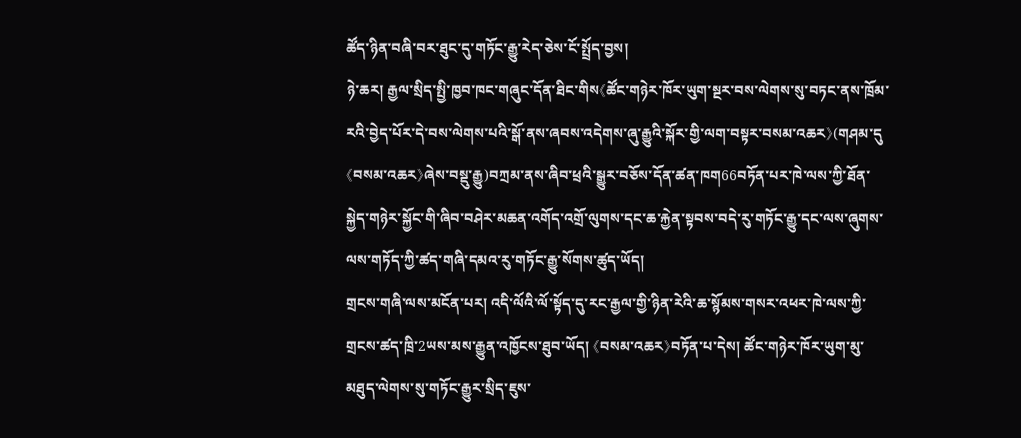ཚོད་ཉིན་བཞི་བར་ཐུང་དུ་གཏོང་རྒྱུ་རེད་ཅེས་ངོ་སྤྲོད་བྱས།
ཉེ་ཆར། རྒྱལ་སྲིད་སྤྱི་ཁྱབ་ཁང་གཞུང་དོན་ཐིང་གིས《ཚོང་གཉེར་ཁོར་ཡུག་སྔར་བས་ལེགས་སུ་བཏང་ནས་ཁྲོམ་རའི་བྱེད་པོར་དེ་བས་ལེགས་པའི་སྒོ་ནས་ཞབས་འདེགས་ཞུ་རྒྱུའི་སྐོར་གྱི་ལག་བསྟར་བསམ་འཆར》(གཤམ་དུ《བསམ་འཆར》ཞེས་བསྡུ་རྒྱུ)བཀྲམ་ནས་ཞིབ་ཕྲའི་སྒྱུར་བཅོས་དོན་ཚན་ཁག66བཏོན་པར་ཁེ་ལས་ཀྱི་ཐོན་སྐྱེད་གཉེར་སྐྱོང་གི་ཞིབ་བཤེར་མཆན་འགོད་འགྲོ་ལུགས་དང་ཆ་རྐྱེན་སྟབས་བདེ་རུ་གཏོང་རྒྱུ་དང་ལས་ཞུགས་ལས་གཏོད་ཀྱི་ཚད་གཞི་དམའ་རུ་གཏོང་རྒྱུ་སོགས་ཚུད་ཡོད།
གྲངས་གཞི་ལས་མངོན་པར། འདི་ལོའི་ལོ་སྟོད་དུ་རང་རྒྱལ་གྱི་ཉིན་རེའི་ཆ་སྙོམས་གསར་འཕར་ཁེ་ལས་ཀྱི་གྲངས་ཚད་ཁྲི་2ཡས་མས་རྒྱུན་འཁྱོངས་ཐུབ་ཡོད། 《བསམ་འཆར》བཏོན་པ་དེས། ཚོང་གཉེར་ཁོར་ཡུག་མུ་མཐུད་ལེགས་སུ་གཏོང་རྒྱུར་སྲིད་ཇུས་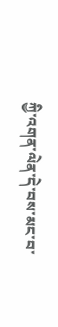ཀྱི་འགན་ལེན་དེ་བས་མང་བ་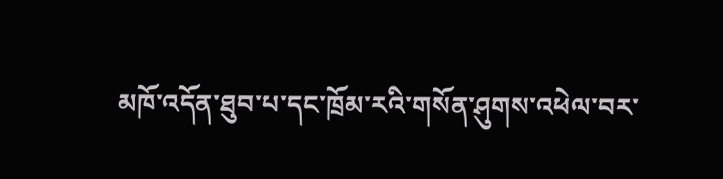མཁོ་འདོན་ཐུབ་པ་དང་ཁྲོམ་རའི་གསོན་ཤུགས་འཕེལ་བར་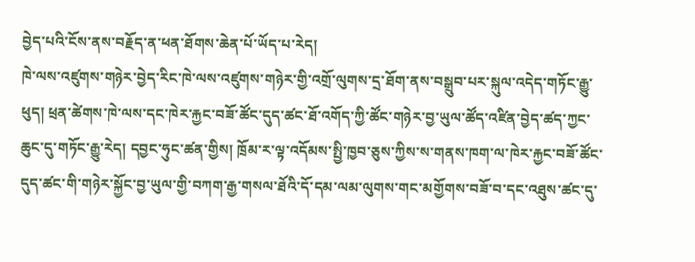བྱེད་པའི་ངོས་ནས་བརྗོད་ན་ཕན་ཐོགས་ཆེན་པོ་ཡོད་པ་རེད།
ཁེ་ལས་འཛུགས་གཉེར་བྱེད་རིང་ཁེ་ལས་འཛུགས་གཉེར་གྱི་འགྲོ་ལུགས་དྲ་ཐོག་ནས་བསྒྲུབ་པར་སྐུལ་འདེད་གཏོང་རྒྱུ་ཕུད། ཕྲན་ཚེགས་ཁེ་ལས་དང་ཁེར་རྐྱང་བཟོ་ཚོང་དུད་ཚང་ཐོ་འགོད་ཀྱི་ཚོང་གཉེར་བྱ་ཡུལ་ཚོད་འཛིན་བྱེད་ཚད་ཀྱང་ཆུང་དུ་གཏོང་རྒྱུ་རེད། དབྱང་ཧུང་ཚན་གྱིས། ཁྲོམ་ར་ལྟ་འདོམས་སྤྱི་ཁྱབ་ཅུས་ཀྱིས་ས་གནས་ཁག་ལ་ཁེར་རྐྱང་བཟོ་ཚོང་དུད་ཚང་གི་གཉེར་སྐྱོང་བྱ་ཡུལ་གྱི་བཀག་རྒྱ་གསལ་ཐོའི་དོ་དམ་ལམ་ལུགས་གང་མགྱོགས་བཟོ་བ་དང་འཐུས་ཚང་དུ་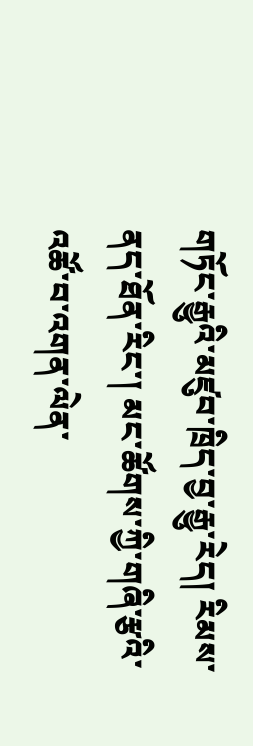གཏོང་རྒྱུའི་མཛུབ་ཁྲིད་བྱ་རྒྱུ་རེད། རིམས་ནད་ཐོན་རིང་། མང་ཚོགས་ཀྱི་གཞི་རྩའི་འཚོ་བ་འགན་ལེན་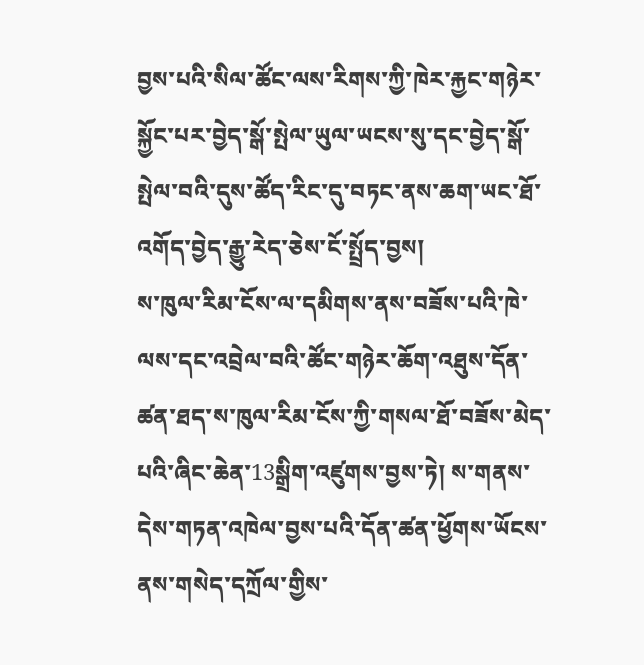བྱས་པའི་སིལ་ཚོང་ལས་རིགས་ཀྱི་ཁེར་རྐྱང་གཉེར་སྐྱོང་པར་བྱེད་སྒོ་སྤེལ་ཡུལ་ཡངས་སུ་དང་བྱེད་སྒོ་སྤེལ་བའི་དུས་ཚོད་རིང་དུ་བཏང་ནས་ཆག་ཡང་ཐོ་འགོད་བྱེད་རྒྱུ་རེད་ཅེས་ངོ་སྤྲོད་བྱས།
ས་ཁུལ་རིམ་ངོས་ལ་དམིགས་ནས་བཟོས་པའི་ཁེ་ལས་དང་འབྲེལ་བའི་ཚོང་གཉེར་ཆོག་འཐུས་དོན་ཚན་ཐད་ས་ཁུལ་རིམ་ངོས་ཀྱི་གསལ་ཐོ་བཟོས་མེད་པའི་ཞིང་ཆེན་13སྒྲིག་འཛུགས་བྱས་ཏེ། ས་གནས་དེས་གཏན་འཁེལ་བྱས་པའི་དོན་ཚན་ཕྱོགས་ཡོངས་ནས་གསེད་དཀྲོལ་གྱིས་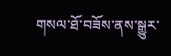གསལ་ཐོ་བཟོས་ནས་སྒྱུར་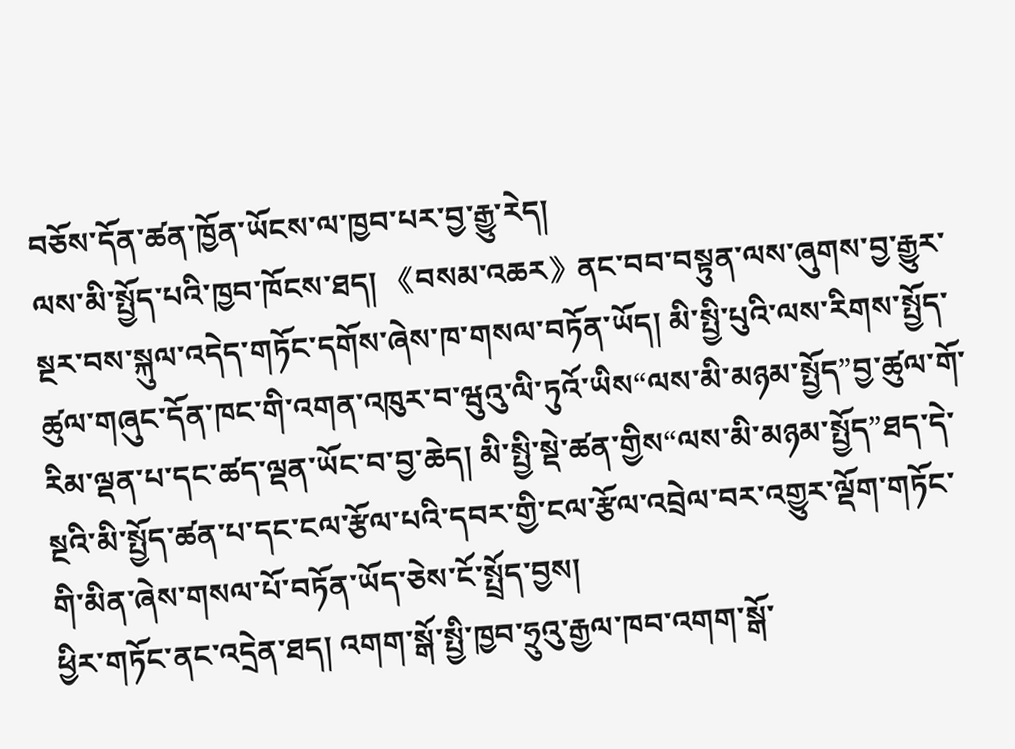བཅོས་དོན་ཚན་ཁྱོན་ཡོངས་ལ་ཁྱབ་པར་བྱ་རྒྱུ་རེད།
ལས་མི་སྤྱོད་པའི་ཁྱབ་ཁོངས་ཐད། 《བསམ་འཆར》ནང་བབ་བསྟུན་ལས་ཞུགས་བྱ་རྒྱུར་སྔར་བས་སྐུལ་འདེད་གཏོང་དགོས་ཞེས་ཁ་གསལ་བཏོན་ཡོད། མི་སྤྱི་པུའི་ལས་རིགས་སྤྱོད་ཚུལ་གཞུང་དོན་ཁང་གི་འགན་འཁུར་བ་ཝུའུ་ལི་ཏུའོ་ཡིས“ལས་མི་མཉམ་སྤྱོད”བྱ་ཚུལ་གོ་རིམ་ལྡན་པ་དང་ཚད་ལྡན་ཡོང་བ་བྱ་ཆེད། མི་སྤྱི་སྡེ་ཚན་གྱིས“ལས་མི་མཉམ་སྤྱོད”ཐད་དེ་སྔའི་མི་སྤྱོད་ཚན་པ་དང་ངལ་རྩོལ་པའི་དབར་གྱི་ངལ་རྩོལ་འབྲེལ་བར་འགྱུར་ལྡོག་གཏོང་གི་མིན་ཞེས་གསལ་པོ་བཏོན་ཡོད་ཅེས་ངོ་སྤྲོད་བྱས།
ཕྱིར་གཏོང་ནང་འདྲེན་ཐད། འགག་སྒོ་སྤྱི་ཁྱབ་ཧྲུའུ་རྒྱལ་ཁབ་འགག་སྒོ་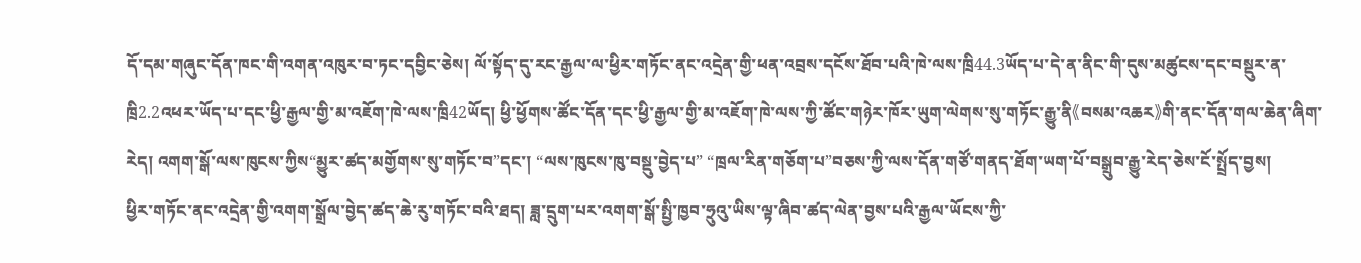དོ་དམ་གཞུང་དོན་ཁང་གི་འགན་འཁུར་བ་ཏང་དབྱིང་ཅེས། ལོ་སྟོད་དུ་རང་རྒྱལ་ལ་ཕྱིར་གཏོང་ནང་འདྲེན་གྱི་ཕན་འབྲས་དངོས་ཐོབ་པའི་ཁེ་ལས་ཁྲི44.3ཡོད་པ་དེ་ན་ནིང་གི་དུས་མཚུངས་དང་བསྡུར་ན་ཁྲི2.2འཕར་ཡོད་པ་དང་ཕྱི་རྒྱལ་གྱི་མ་འཇོག་ཁེ་ལས་ཁྲི42ཡོད། ཕྱི་ཕྱོགས་ཚོང་དོན་དང་ཕྱི་རྒྱལ་གྱི་མ་འཇོག་ཁེ་ལས་ཀྱི་ཚོང་གཉེར་ཁོར་ཡུག་ལེགས་སུ་གཏོང་རྒྱུ་ནི《བསམ་འཆར》གི་ནང་དོན་གལ་ཆེན་ཞིག་རེད། འགག་སྒོ་ལས་ཁུངས་ཀྱིས“མྱུར་ཚད་མགྱོགས་སུ་གཏོང་བ”དང་། “ལས་ཁུངས་ཁུ་བསྡུ་བྱེད་པ” “ཁྲལ་རིན་གཅོག་པ”བཅས་ཀྱི་ལས་དོན་གཙོ་གནད་ཐོག་ཡག་པོ་བསྒྲུབ་རྒྱུ་རེད་ཅེས་ངོ་སྤྲོད་བྱས།
ཕྱིར་གཏོང་ནང་འདྲེན་གྱི་འགག་སྒྲོལ་བྱེད་ཚད་ཆེ་རུ་གཏོང་བའི་ཐད། ཟླ་དྲུག་པར་འགག་སྒོ་སྤྱི་ཁྱབ་ཧྲུའུ་ཡིས་ལྟ་ཞིབ་ཚད་ལེན་བྱས་པའི་རྒྱལ་ཡོངས་ཀྱི་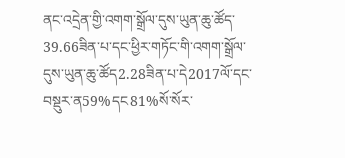ནང་འདྲེན་གྱི་འགག་སྒྲོལ་དུས་ཡུན་ཆུ་ཚོད་39.66ཟིན་པ་དང་ཕྱིར་གཏོང་གི་འགག་སྒྲོལ་དུས་ཡུན་ཆུ་ཚོད2.28ཟིན་པ་དེ2017ལོ་དང་བསྡུར་ན59%དང81%སོ་སོར་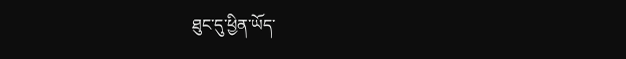ཐུང་དུ་ཕྱིན་ཡོད་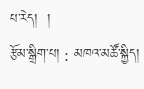པ་རེད།  །
རྩོམ་སྒྲིག་པ། : མཁའ་མཚོ་སྐྱིད།